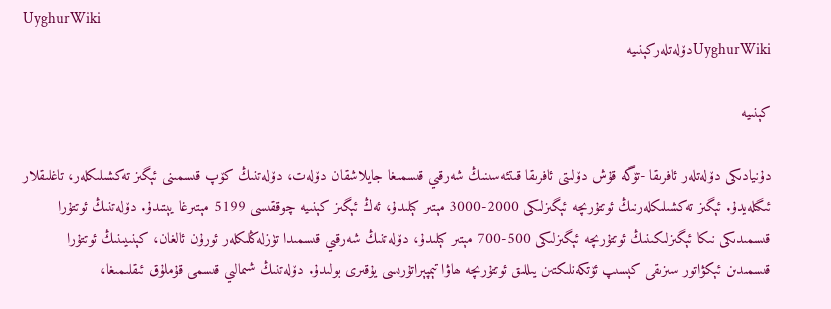UyghurWiki
UyghurWikiدۆلەتلەركېنىيە

كېنىيە

دۇنيادىكى دۆلەتلەر ئافرىقا -تۆگە قۇش دۆلىتى ئافرىقا قىتئەسىنىڭ شەرقىي قىسمىغا جايلاشقان دۆلەت، دۆلەتنىڭ كۆپ قىسمىنى ئېگىز تەكشىلىكلەر، تاغلىقلار ئىگىلەيدۇ. ئېگىز تەكشىلىكلەرنىڭ ئوتتۇرىچە ئېگىزلىكى 2000-3000 مېتىر كېلىدۇ، ئەڭ ئېگىز كېنىيە چوققىسى 5199 مېتىرغا يېتىدۇ. دۆلەتنىڭ ئوتتۇرا قىسمىدىكى نىكا ئېگىزلىكىنىڭ ئوتتۇرىچە ئېگىزلىكى 500-700 مېتىر كېلىدۇ، دۆلەتنىڭ شەرقىي قىسمىدا تۈزلەڭلىكلەر ئورۇن ئالغان، كېنىيىنىڭ ئوتتۇرا قىسمىدىن ئېكۋاتور سىزىقى كېسىپ ئۆتكەنلىكتىن يىللىق ئوتتۇرىچە ھاۋا تېمپېراتۇرىسى يۇقىرى بولىدۇ. دۆلەتنىڭ شىمالىي قىسمى قۇملۇق ئىقلىمىغا،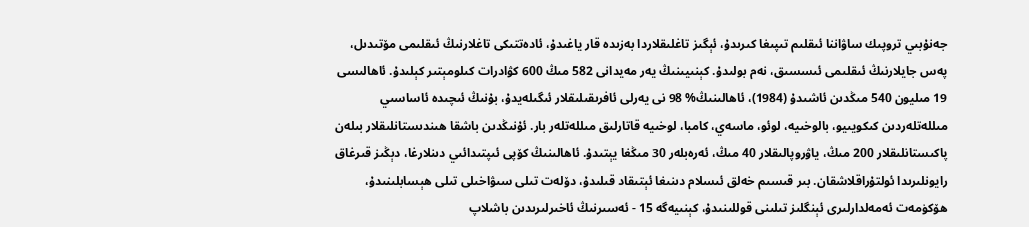جەنۇبىي تروپىك ساۋاننا ئىقلىم تىپىغا كىرىدۇ، ئېگىز تاغلىقلاردا بەزىدە قار ياغىدۇ، ئادەتتىكى تاغلارنىڭ ئىقلىمى مۆتىدىل، پەس جايلارنىڭ ئىقلىمى ئىسسىق، نەم بولىدۇ. كېنىيىنىڭ يەر مەيدانى 582 مىڭ 600 كۋادرات كىلومېتىر كېلىدۇ. ئاھالىسى 19 مىليون 540 مىڭدىن ئاشىدۇ (1984)، ئاھالىنىڭ% 98 نى يەرلى ئافرىقىلىقلار ئىگىلەيدۇ، بۇنىڭ ئىچىدە ئاساسىي مىللەتلەردىن كىكويىيو، بالوخىيە، لوئو، ماسەي، كامبا، لوخىيە قاتارلىق مىللەتلەر بار. ئۇنىڭدىن باشقا ھىندىستانلىقلار بىلەن پاكىستانلىقلار 200 مىڭ، ياۋروپالىقلار 40 مىڭ، ئەرەبلەر 30 مىڭغا يېتىدۇ. ئاھالىنىڭ كۆپى ئىپتىدائىي دىنلارغا، دېڭىز قىرغاق رايونلىرىدا ئولتۇراقلاشقان. بىر قىسىم خەلق ئىسلام دىنىغا ئېتىقاد قىلىدۇ، دۆلەت تىلى سىۋاخىلى تىلى ھېسابلىنىدۇ، ھۆكۈمەت ئەمەلدارلىرى ئېنگلىز تىلىنى قوللىنىدۇ، كېنىيەگە 15 - ئەسىرنىڭ ئاخىرلىرىدىن باشلاپ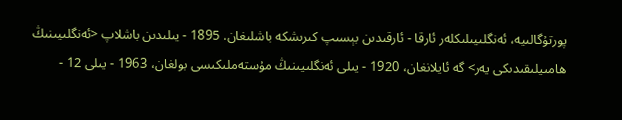پورتۇگالىيە، ئەنگلىيىلىكلەر ئارقا - ئارقىدىن بېسىپ كىرىشكە باشلىغان. 1895 - يىلىدىن باشلاپ <ئەنگلىيىنىڭ ھامىيلىقىدىكى يەر> گە ئايلانغان، 1920 - يىلى ئەنگلىيىنىڭ مۇستەملىكىسى بولغان، 1963 - يىلى 12 -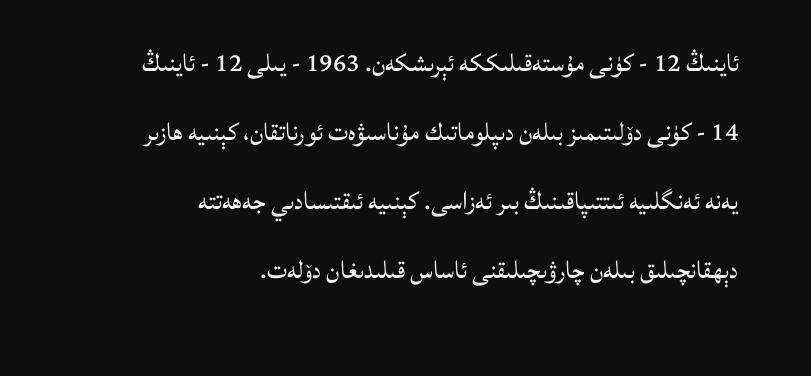ئاينىڭ 12 - كۈنى مۇستەقىلىككە ئېرىشكەن. 1963 - يىلى 12 - ئاينىڭ 14 - كۈنى دۆلىتىمىز بىلەن دىپلوماتىك مۇناسىۋەت ئورناتقان، كېنىيە ھازىر يەنە ئەنگلىيە ئىتتىپاقىنىڭ بىر ئەزاسى. كېنىيە ئىقتىسادىي جەھەتتە دېھقانچىلىق بىلەن چارۋىچىلىقنى ئاساس قىلىدىغان دۆلەت.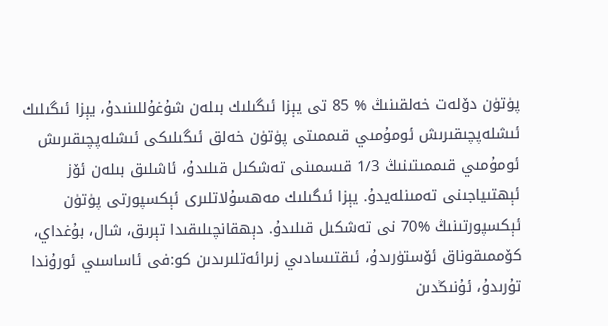پۈتۈن دۆلەت خەلقىنىڭ % 85 تى يېزا ئىگىلىك بىلەن شۇغۇللىنىدۇ، يېزا ئىگىلىك ئىشلەپچىقىرىش ئومۇمىي قىممىتى پۈتۈن خەلق ئىگىلىكى ئىشلەپچىقىرىش ئومۇمىي قىممىتىنىڭ 1/3 قىسمىنى تەشكىل قىلىدۇ، ئاشلىق بىلەن ئۆز ئېھتىياجىنى تەمىنلەيدۇ. يېزا ئىگىلىك مەھسۇلاتلىرى ئېكسپورتى پۈتۈن ئېكسپورتىنىڭ %70 نى تەشكىل قىلىدۇ. دېھقانچىلىقىدا تېرىق، شال، بۇغداي، كۆممىقوناق ئۆستۈرىدۇ، ئىقتىسادىي زىرائەتلىرىدىن كو:فى ئاساسىي ئورۇندا تۇرىدۇ، ئۇنىڭدىن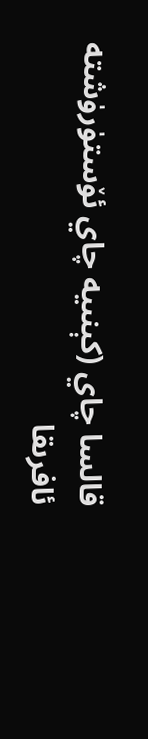قالسا چاي (كېنىيە چاي ئۆستۈرۈشتە ئافرىقا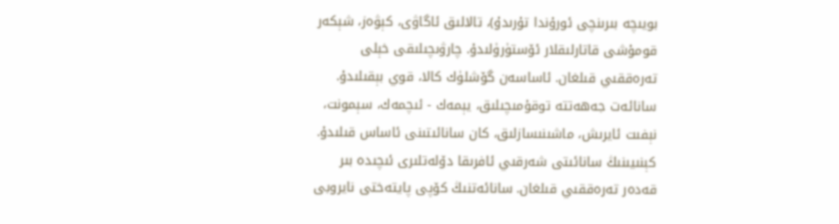بويىچە بىرىنچى ئورۇندا تۇرىدۇ)، تالالىق ئاگاۋى، كېۋەز، شېكەر قومۇشى قاتارلىقلار ئۆستۈرۈلىدۇ. چارۋىچىلىقى خېلى تەرەققىي قىلغان. ئاساسەن گۆشلۈك كالا، قوي بېقىلىدۇ. سانائەت جەھەتتە توقۇمىچىلىق، يېمەك - ئىچمەك، سېمونت، نېفىت ئايرىش، ماشىنىسازلىق، كان سانائىتىنى ئاساس قىلىدۇ. كېنىيىنىڭ سانائىتى شەرقىي ئافرىقا دۆلەتلىرى ئىچىدە بىر قەدەر تەرەققىي قىلغان. سانائەتنىڭ كۆپى پايتەختى نايروبى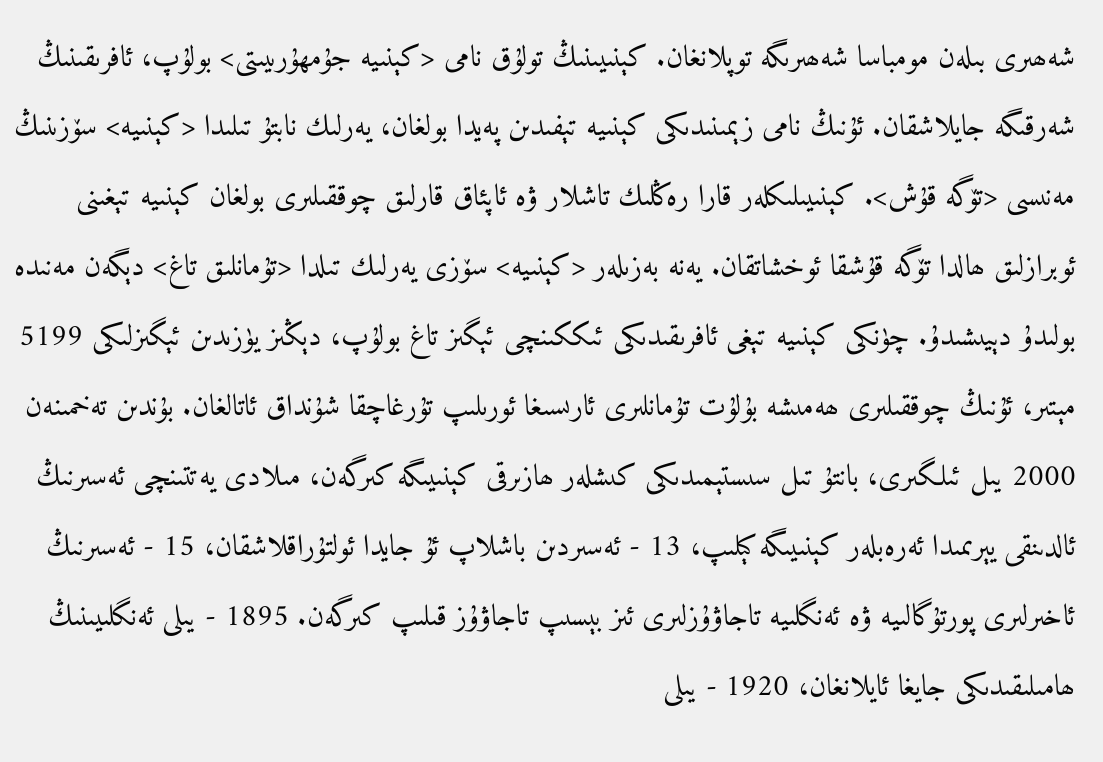شەھىرى بىلەن مومباسا شەھىرىگە توپلانغان. كېنىيىنىڭ تولۇق نامى <كېنىيە جۇمھۇرىيىتى> بولۇپ، ئافرىقىنىڭ شەرقىگە جايلاشقان. ئۇنىڭ نامى زېمىنىدىكى كېنىيە تېفىدىن پەيدا بولغان، يەرلىك نابتۇ تىلىدا <كېنىيە> سۆزىنىڭ مەنىسى <تۆگە قۇش>. كېنىيىلىكلەر قارا رەڭلىك تاشلار ۋە ئاپئاق قارلىق چوققىلىرى بولغان كېنىيە تېغىنى ئوبرازلىق ھالدا تۆگە قۇشقا ئوخشاتقان. يەنە بەزىلەر <كېنىيە> سۆزى يەرلىك تىلدا <تۇمانلىق تاغ> دېگەن مەنىدە بولىدۇ دېيىشىدۇ. چۈنكى كېنىيە تېغى ئافرىقىدىكى ئىككىنچى ئېگىز تاغ بولۇپ، دېڭىز يۈزىدىن ئېگىزلىكى 5199 مېتىر، ئۇنىڭ چوققىلىرى ھەمىشە بۇلۇت تۇمانلىرى ئارىسىغا ئورىلىپ تۇرغاچقا شۇنداق ئاتالغان. بۇندىن تەخمىنەن 2000 يىل ئىلگىرى، بانتۇ تىل سىستېمىدىكى كىشلەر ھازىرقى كېنىيىگە كىرگەن، مىلادى يەتتىنچى ئەسىرنىڭ ئالدىنقى يېرىمىدا ئەرەبلەر كېنىيىگە كېلىپ، 13 - ئەسىردىن باشلاپ ئۇ جايدا ئولتۇراقلاشقان، 15 - ئەسىرنىڭ ئاخىرلىرى پورتۇگالىيە ۋە ئەنگلىيە تاجاۋۇزلىرى ئىز بېسىپ تاجاۋۇز قىلىپ كىرگەن. 1895 - يىلى ئەنگلىيىنىڭ ھامىلىقىدىكى جايغا ئايلانغان، 1920 - يىلى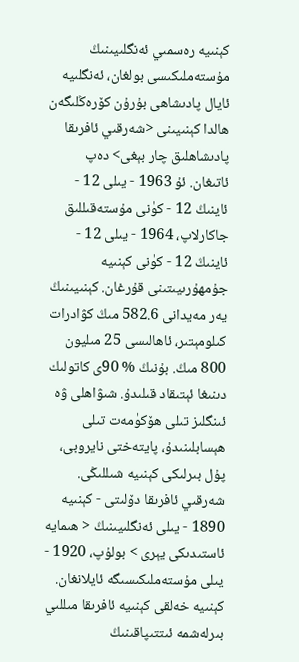كېنىيە رەسمىي ئەنگلىيىنىڭ مۇستەملىكىسى بولغان، ئەنگلىيە ئايال پادىشاھى بۇرۇن كۆرەڭلىگەن ھالدا كېنىيىنى <شەرقىي ئافرىقا پادىشاھلىق چار بېغى> دەپ ئاتىغان. ئۇ 1963 - يىلى 12 - ئاينىڭ 12 - كۈنى مۇستەقىللىق جاكارلاپ، 1964 - يىلى 12 - ئاينىڭ 12 - كۈنى كېنىيە جۇمھۇرىيىتىنى قۇرغان. كېنىيىنىڭ يەر مەيدانى 582.6 مىڭ كۋادرات كىلومېتىر، ئاھالىسى 25 مىليون 800 مىڭ. بۇنىڭ % 90ى كاتولىك دىنىغا ئېتىقاد قىلىدۇ. شىۋاھلى ۋە ئىنگلىز تىلى ھۆكۈمەت تىلى ھېسابلىنىدۇ، پايتەختى نايروبى، پۇل بىرلىكى كېنىيە شىللىڭى. شەرقىي ئافرىقا دۆلىتى - كېنىيە 1890 - يىلى ئەنگلىيىنىڭ < ھىمايە ئاستىدىكى يېرى > بولۇپ، 1920 - يىلى مۇستەملىكىسىگە ئايلانغان. كېنىيە خەلقى كېنىيە ئافرىقا مىللىي بىرلەشمە ئىتتىپاقىنىڭ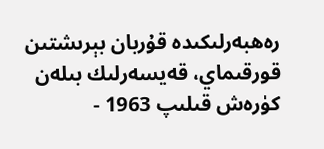رەھبەرلىكىدە قۇربان بېرىشتىن قورقىماي، قەيسەرلىك بىلەن كۈرەش قىلىپ 1963 -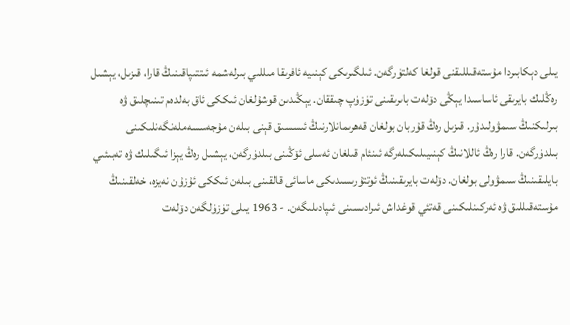يىلى دېكابىردا مۇستەقىللىقنى قولغا كەلتۈرگەن. ئىلگىرىكى كېنىيە ئافرىقا مىللىي بىرلەشمە ئىتتىپاقىنىڭ قارا، قىزىل، يېشىل رەڭلىك بايرىقى ئاساسىدا يېڭى دۆلەت باىرىقىنى تۈزۈپ چىققان. يېڭىدىن قوشۇلغان ئىككى ئاق بەلدەم تىنىچلىق ۋە بىرلىكنىڭ سىمۋولىدۇر. قىزىل رەڭ قۇربان بولغان قەھرىمانلارنىڭ ئىسسىق قېنى بىلەن مۇجەسسەملەنگەنلىكىنى بىلدۈرگەن. قارا رەڭ ئاللانىڭ كېنىيىلىكىلەرگە ئىنئام قىلغان ئەسلى ئۆڭىنى بىلدۈرگەن، يېشىل رەڭ يېزا ئىگىلىك ۋە تەبىئىي بايلىقىنىڭ سىمۋولى بولغان. دۆلەت بايرىقىنىڭ ئوتتۇرىسىدىكى ماسائى قالقىنى بىلەن ئىككى ئۇزۇن نەيزە، خەلقىنىڭ مۇستەقىللىق ۋە ئەركىنلىكىنى قەتئي قوغداش ئىرادىسىنى ئىپادىلىگەن. - 1963 يىلى تۈزۈلگەن دۆلەت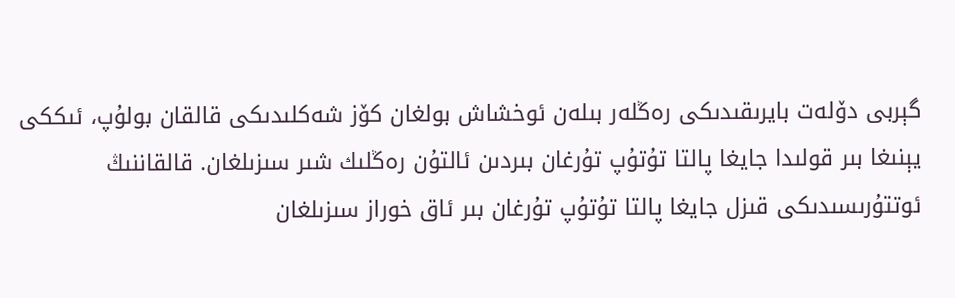گېربى دۆلەت بايرىقىدىكى رەڭلەر بىلەن ئوخشاش بولغان كۆز شەكلىدىكى قالقان بولۇپ، ئىككى يېنىغا بىر قولىدا جايغا پالتا تۇتۇپ تۇرغان بىردىن ئالتۇن رەڭلىك شىر سىزىلغان. قالقاننىڭ ئوتتۇرىسىدىكى قىزل جايغا پالتا تۇتۇپ تۇرغان بىر ئاق خوراز سىزىلغان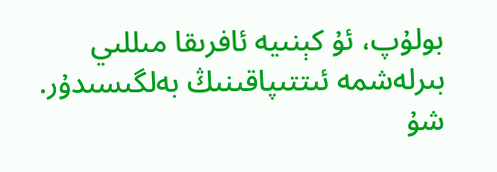بولۇپ، ئۇ كېنىيە ئافرىقا مىللىي بىرلەشمە ئىتتىپاقىنىڭ بەلگىسىدۇر. شۇ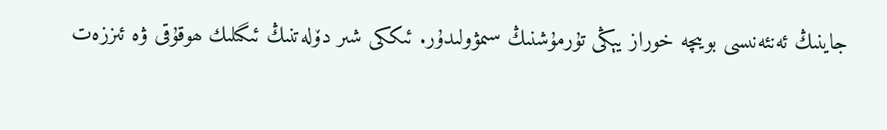جاينىڭ ئەنئەنىسى بويىچە خوراز يېڭى تۇرمۇشنىڭ سىمۋولىدۇر. ئىككى شىر دۆلەتنىڭ ئىگىلىك ھوقۇقى ۋە ئىززەت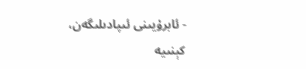- ئابرۇيىنى ئىپادىلىگەن، كېنىيە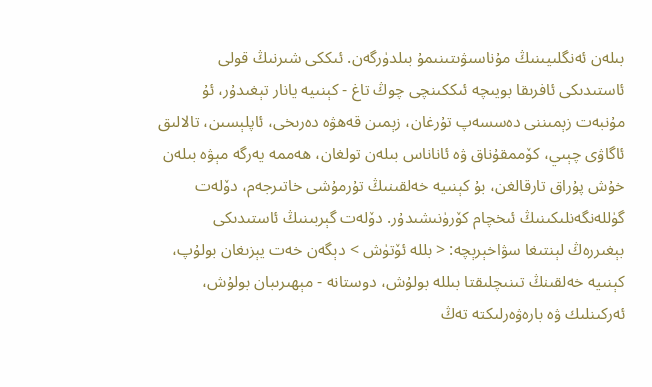بىلەن ئەنگلىيىنىڭ مۇناسىۋىتىنىمۇ بىلدۈرگەن. ئىككى شىرنىڭ قولى ئاستىدىكى ئافرىقا بويىچە ئىككىنچى چوڭ تاغ - كېنىيە يانار تېغىدۇر، ئۇ مۇنبەت زېمىننى دەسسەپ تۇرغان، زېمىن قەھۋە دەرىخى، ئاپلېسىن، تالالىق ئاگاۋى چېىي، كۆممقۇناق ۋە ئاناناس بىلەن تولغان، ھەممە يەرگە مېۋە بىلەن خۇش پۇراق تارقالغن، بۇ كېنىيە خەلقىنىڭ تۇرمۇشى خاتىرجەم، دۆلەت گۈللەنگەنلىكىنىڭ ئىخچام كۆرۈنىشىدۇر. دۆلەت گېربىنىڭ ئاستىدىكى بېغىررەڭ لېنتىغا سۋاخېرېچە: < بللە ئۆتۈش > دېگەن خەت يېزىغان بولۇپ، كېنىيە خەلقىنڭ تىنىچلىقتا بىللە بولۇش، دوستانە - مېھىرىبان بولۇش، ئەركىنلىك ۋە بارەۋەرلىكتە تەڭ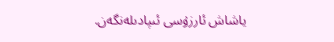ياشاش ئارزۇسى ئىپادىلەنگەن.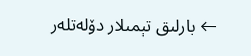← بارلىق تېمىلار دۆلەتلەر